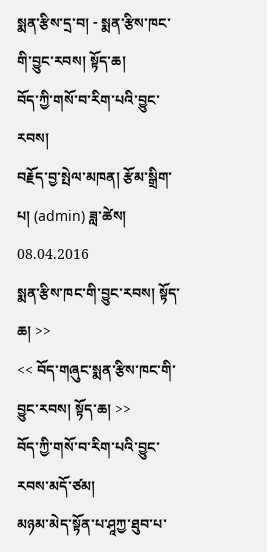སྨན་རྩིས་དྲ་བ། - སྨན་རྩིས་ཁང་གི་བྱུང་རབས། སྟོད་ཆ།
བོད་ཀྱི་གསོ་བ་རིག་པའི་བྱུང་རབས།
བརྗོད་བྱ་སྤེལ་མཁན། རྩོམ་སྒྲིག་པ། (admin) ཟླ་ཚེས། 08.04.2016
སྨན་རྩིས་ཁང་གི་བྱུང་རབས། སྟོད་ཆ། >>
<< བོད་གཞུང་སྨན་རྩིས་ཁང་གི་བྱུང་རབས། སྟོད་ཆ། >>
བོད་ཀྱི་གསོ་བ་རིག་པའི་བྱུང་རབས་མདོ་ཙམ།
མཉམ་མེད་སྟོན་པ་ཤཱཀྱ་ཐུབ་པ་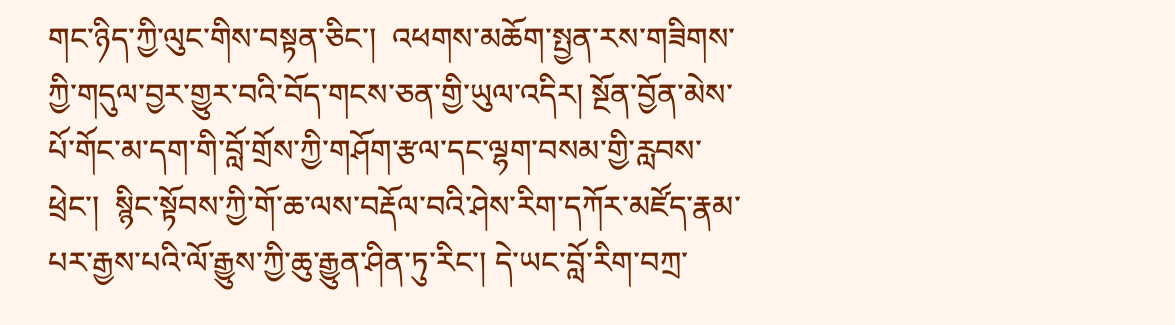གང་ཉིད་ཀྱི་ལུང་གིས་བསྟན་ཅིང་།  འཕགས་མཆོག་སྤྱན་རས་གཟིགས་ཀྱི་གདུལ་བྱར་གྱུར་བའི་བོད་གངས་ཅན་གྱི་ཡུལ་འདིར། སྔོན་བྱོན་མེས་པོ་གོང་མ་དག་གི་བློ་གྲོས་ཀྱི་གཤོག་རྩལ་དང་ལྷག་བསམ་གྱི་རླབས་ཕྲེང་།  སྙིང་སྟོབས་ཀྱི་གོ་ཆ་ལས་བརྡོལ་བའི་ཤེས་རིག་དཀོར་མཛོད་རྣམ་པར་རྒྱས་པའི་ལོ་རྒྱུས་ཀྱི་ཆུ་རྒྱུན་ཤིན་ཏུ་རིང་། དེ་ཡང་བློ་རིག་བཀྲ་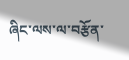ཞིང་ལས་ལ་བརྩོན་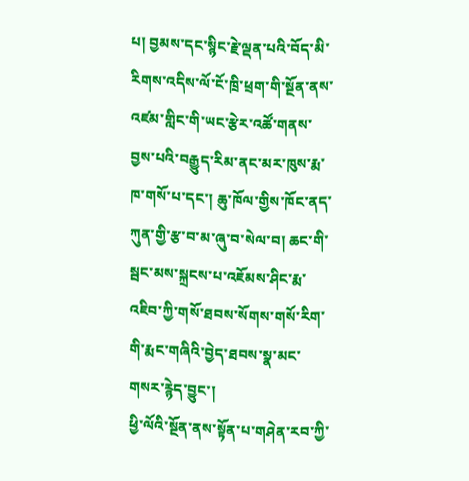པ། བྱམས་དང་སྙིང་རྗེ་ལྡན་པའི་བོད་མི་རིགས་འདིས་ལོ་ངོ་ཁྲི་ཕྲག་གི་སྔོན་ནས་འཛམ་གླིང་གི་ཡང་རྩེར་འཚོ་གནས་བྱས་པའི་བརྒྱུད་རིམ་ནང་མར་ཁུས་རྨ་ཁ་གསོ་པ་དང་། ཆུ་ཁོལ་གྱིས་ཁོང་ནད་ཀུན་གྱི་རྩ་བ་མ་ཞུ་བ་སེལ་བ། ཆང་གི་སྦང་མས་སྐྲངས་པ་འཇོམས་ཤིང་རྨ་འཇིབ་ཀྱི་གསོ་ཐབས་སོགས་གསོ་རིག་གི་རྨང་གཞིའི་བྱེད་ཐབས་སྣ་མང་གསར་རྙེད་བྱུང་།
ཕྱི་ལོའི་སྔོན་ནས་སྟོན་པ་གཤེན་རབ་ཀྱི་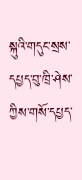སྐུའི་གདུང་སྲས་དཔྱད་བུ་ཁྲི་ཤེས་ཀྱིས་གསོ་དཔྱད་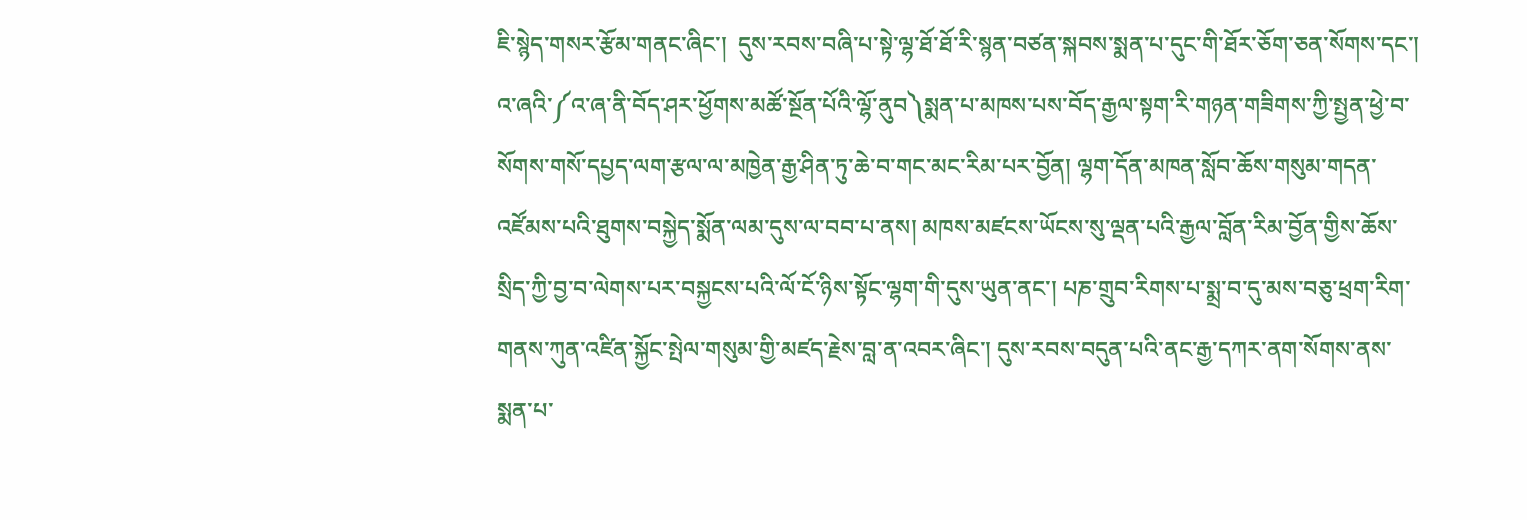ཇི་སྙེད་གསར་རྩོམ་གནང་ཞིང་།  དུས་རབས་བཞི་པ་སྟེ་ལྷ་ཐོ་ཐོ་རི་སྙན་བཙན་སྐབས་སྨན་པ་དུང་གི་ཐོར་ཅོག་ཅན་སོགས་དང་།  འ་ཞའི་༼འ་ཞ་ནི་བོད་ཤར་ཕྱོགས་མཚོ་སྔོན་པོའི་ལྷོ་ནུབ༽སྨན་པ་མཁས་པས་བོད་རྒྱལ་སྟག་རི་གཉན་གཟིགས་ཀྱི་སྤྱན་ཕྱེ་བ་སོགས་གསོ་དཔྱད་ལག་རྩལ་ལ་མཁྱེན་རྒྱ་ཤིན་ཏུ་ཆེ་བ་གང་མང་རིམ་པར་བྱོན། ལྷག་དོན་མཁན་སློབ་ཆོས་གསུམ་གདན་འཛོམས་པའི་ཐུགས་བསྐྱེད་སྨོན་ལམ་དུས་ལ་བབ་པ་ནས། མཁས་མཛངས་ཡོངས་སུ་ལྡན་པའི་རྒྱལ་བློན་རིམ་བྱོན་གྱིས་ཆོས་སྲིད་ཀྱི་བྱ་བ་ལེགས་པར་བསྐྱངས་པའི་ལོ་ངོ་ཉིས་སྟོང་ལྷག་གི་དུས་ཡུན་ནང་། པཎ་གྲུབ་རིགས་པ་སྨྲ་བ་དུ་མས་བཅུ་ཕྲག་རིག་གནས་ཀུན་འཛིན་སྐྱོང་སྤེལ་གསུམ་གྱི་མཛད་རྗེས་བླ་ན་འབར་ཞིང་། དུས་རབས་བདུན་པའི་ནང་རྒྱ་དཀར་ནག་སོགས་ནས་སྨན་པ་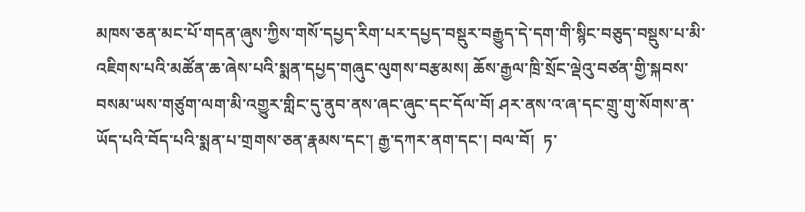མཁས་ཅན་མང་པོ་གདན་ཞུས་ཀྱིས་གསོ་དཔྱད་རིག་པར་དཔྱད་བསྡུར་བརྒྱུད་དེ་དག་གི་སྙིང་བཅུད་བསྡུས་པ་མི་འཇིགས་པའི་མཚོན་ཆ་ཞེས་པའི་སྨན་དཔྱད་གཞུང་ལུགས་བརྩམས། ཆོས་རྒྱལ་ཁྲི་སྲོང་ལྡེའུ་བཙན་གྱི་སྐབས་བསམ་ཡས་གཙུག་ལག་མི་འགྱུར་གླིང་དུ་ནུབ་ནས་ཞང་ཞུང་དང་དོལ་བོ། ཤར་ནས་འ་ཞ་དང་གྲུ་གུ་སོགས་ན་ཡོད་པའི་བོད་པའི་སྨན་པ་གྲགས་ཅན་རྣམས་དང་། རྒྱ་དཀར་ནག་དང་། བལ་བོ།  ཏ་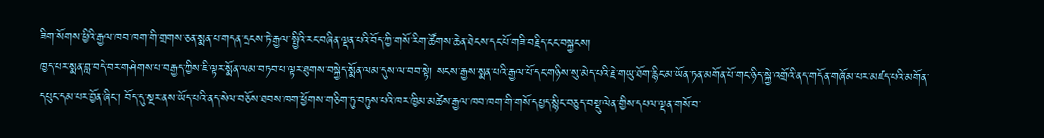ཟིག་སོགས་ཕྱིའི་རྒྱལ་ཁབ་ཁག་གི་གྲགས་ཅན་སྨན་པ་གདན་དྲངས་ཏེ་རྒྱལ་སྤྱིའི་རང་བཞིན་ལྡན་པའི་བོད་ཀྱི་གསོ་རིག་ཚོགས་ཆེན་ཐེངས་དང་པོ་གཟི་བརྗིད་ངང་བསྐྱངས།
ཁྱད་པར་སྨན་བླ་བདེ་བར་གཤེགས་པ་བརྒྱད་ཀྱིས་ཇི་ལྟར་སྨོན་ལམ་བཏབ་པ་ལྟར་ཐུགས་བསྐྱེད་སྨོན་ལམ་དུས་ལ་བབ་སྟེ། སངས་རྒྱས་སྨན་པའི་རྒྱལ་པོ་དང་གཉིས་སུ་མེད་པའི་རྗེ་གཡུ་ཐོག་རྙིང་མ་ཡོན་ཏན་མགོན་པོ་གང་ཉིད་སྐྱེ་འགྲོའི་ནད་གདོན་གཞོམ་པར་མཛད་པའི་མགོན་དཔུང་དམ་པར་བྱོན་ཞིང་། བོད་དུ་སྔར་ནས་ཡོད་པའི་ནད་སེལ་བཅོས་ཐབས་ཁག་ཕྱོགས་གཅིག་ཏུ་བཏུས་པའི་ཁར་ཁྱིམ་མཚེས་རྒྱལ་ཁབ་ཁག་གི་གསོ་དཔྱད་སྙིང་བཅུད་བསྡུ་ལེན་གྱིས་དཔལ་ལྡན་གསོ་བ་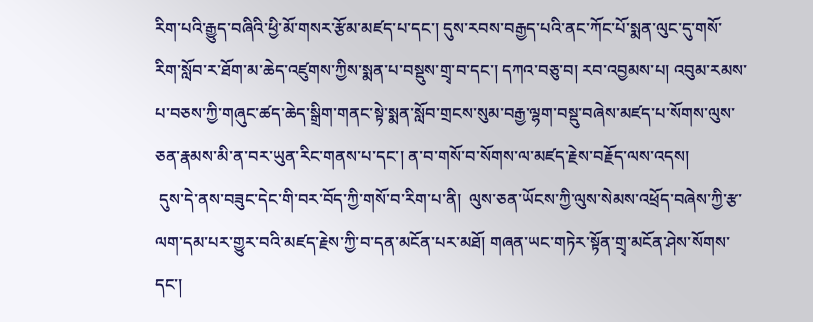རིག་པའི་རྒྱུད་བཞིའི་ཕྱི་མོ་གསར་རྩོམ་མཛད་པ་དང་། དུས་རབས་བརྒྱད་པའི་ནང་ཀོང་པོ་སྨན་ལུང་དུ་གསོ་རིག་སློབ་ར་ཐོག་མ་ཆེད་འཛུགས་ཀྱིས་སྨན་པ་བསྡུས་གྲྭ་བ་དང་། དཀའ་བཅུ་བ། རབ་འབྱམས་པ། འབུམ་རམས་པ་བཅས་ཀྱི་གཞུང་ཚད་ཆེད་སྒྲིག་གནང་སྟེ་སྨན་སློབ་གྲངས་སུམ་བརྒྱ་ལྷག་བསྡུ་བཞེས་མཛད་པ་སོགས་ལུས་ཅན་རྣམས་མི་ན་བར་ཡུན་རིང་གནས་པ་དང་། ན་བ་གསོ་བ་སོགས་ལ་མཛད་རྗེས་བརྗོད་ལས་འདས།
 དུས་དེ་ནས་བཟུང་དེང་གི་བར་བོད་ཀྱི་གསོ་བ་རིག་པ་ནི།  ལུས་ཅན་ཡོངས་ཀྱི་ལུས་སེམས་འཕྲོད་བཞེས་ཀྱི་རྩ་ལག་དམ་པར་གྱུར་བའི་མཛད་རྗེས་ཀྱི་བ་དན་མངོན་པར་མཐོ། གཞན་ཡང་གཏེར་སྟོན་གྲྭ་མངོན་ཤེས་སོགས་དང་།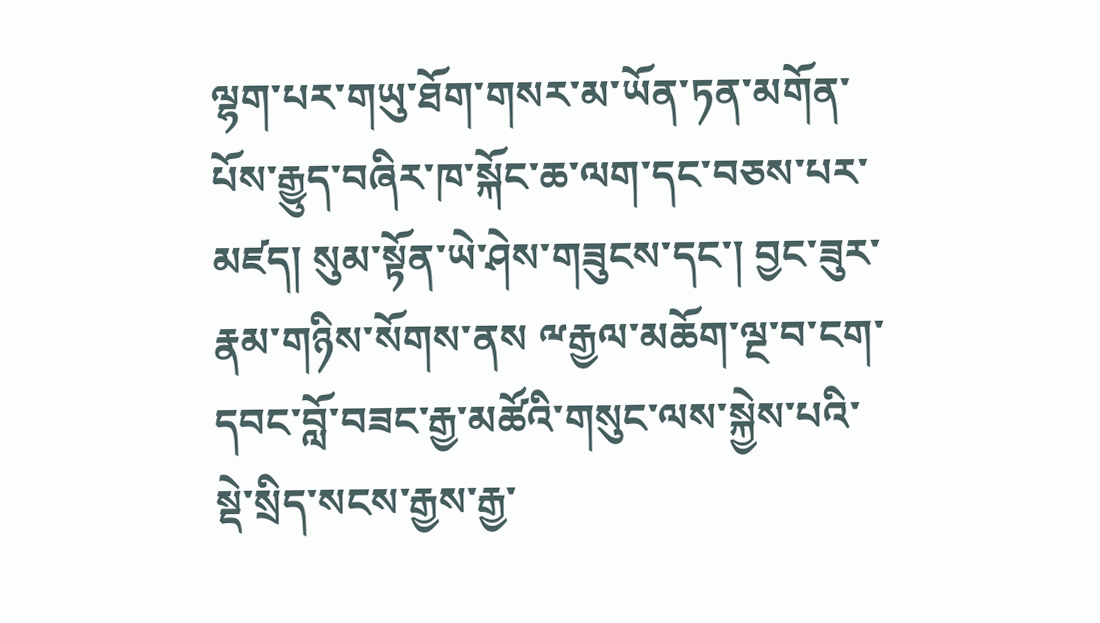ལྷག་པར་གཡུ་ཐོག་གསར་མ་ཡོན་ཏན་མགོན་པོས་རྒྱུད་བཞིར་ཁ་སྐོང་ཆ་ལག་དང་བཅས་པར་མཛད། སུམ་སྟོན་ཡེ་ཤེས་གཟུངས་དང་། བྱང་ཟུར་རྣམ་གཉིས་སོགས་ནས ྋརྒྱལ་མཆོག་ལྔ་བ་ངག་དབང་བློ་བཟང་རྒྱ་མཚོའི་གསུང་ལས་སྐྱེས་པའི་སྡེ་སྲིད་སངས་རྒྱས་རྒྱ་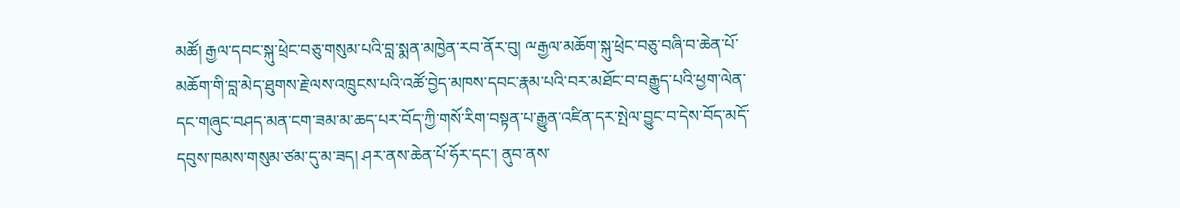མཚོ། རྒྱལ་དབང་སྐུ་ཕྲེང་བཅུ་གསུམ་པའི་བླ་སྨན་མཁྱེན་རབ་ནོར་བུ། ྋརྒྱལ་མཆོག་སྐུ་ཕྲེང་བཅུ་བཞི་བ་ཆེན་པོ་མཆོག་གི་བླ་མེད་ཐུགས་རྗེ་ལས་འཁྲུངས་པའི་འཚོ་བྱེད་མཁས་དབང་རྣམ་པའི་བར་མཐོང་བ་བརྒྱུད་པའི་ཕྱག་ལེན་དང་གཞུང་བཤད་མན་ངག་ཟམ་མ་ཆད་པར་བོད་ཀྱི་གསོ་རིག་བསྟན་པ་རྒྱུན་འཛིན་དར་སྤེལ་བྱུང་བ་དེས་བོད་མདོ་དབུས་ཁམས་གསུམ་ཙམ་དུ་མ་ཟད། ཤར་ནས་ཆེན་པོ་ཧོར་དང་། ནུབ་ནས་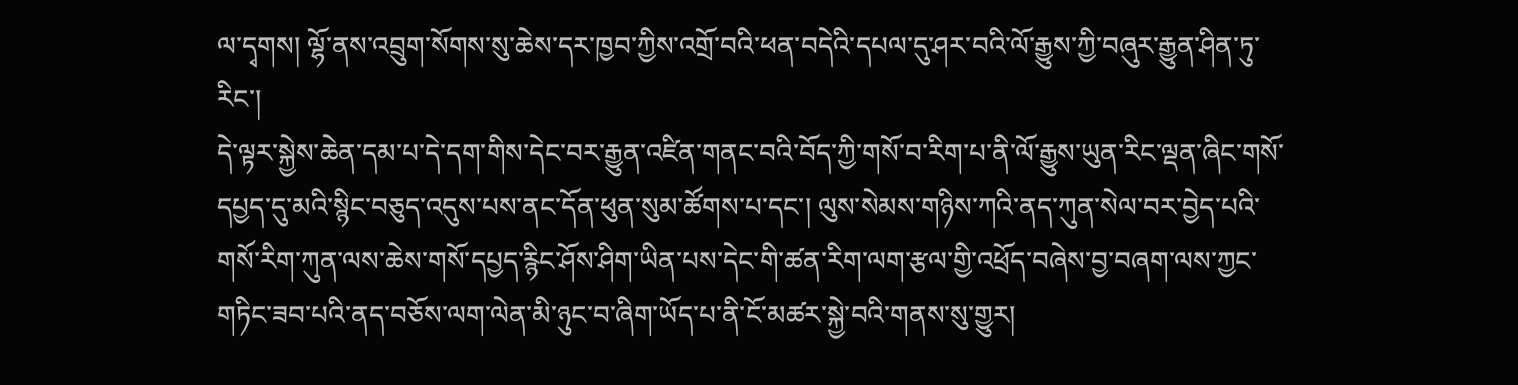ལ་དྭགས། ལྷོ་ནས་འབྲུག་སོགས་སུ་ཆེས་དར་ཁྱབ་ཀྱིས་འགྲོ་བའི་ཕན་བདེའི་དཔལ་དུ་ཤར་བའི་ལོ་རྒྱུས་ཀྱི་བཞུར་རྒྱུན་ཤིན་ཏུ་རིང་།
དེ་ལྟར་སྐྱེས་ཆེན་དམ་པ་དེ་དག་གིས་དེང་བར་རྒྱུན་འཛིན་གནང་བའི་བོད་ཀྱི་གསོ་བ་རིག་པ་ནི་ལོ་རྒྱུས་ཡུན་རིང་ལྡན་ཞིང་གསོ་དཔྱད་དུ་མའི་སྙིང་བཅུད་འདུས་པས་ནང་དོན་ཕུན་སུམ་ཚོགས་པ་དང་། ལུས་སེམས་གཉིས་ཀའི་ནད་ཀུན་སེལ་བར་བྱེད་པའི་གསོ་རིག་ཀུན་ལས་ཆེས་གསོ་དཔྱད་རྙིང་ཤོས་ཤིག་ཡིན་པས་དེང་གི་ཚན་རིག་ལག་རྩལ་གྱི་འཕྲོད་བཞེས་བྱ་བཞག་ལས་ཀྱང་གཏིང་ཟབ་པའི་ནད་བཅོས་ལག་ལེན་མི་ཉུང་བ་ཞིག་ཡོད་པ་ནི་ངོ་མཚར་སྐྱེ་བའི་གནས་སུ་གྱུར།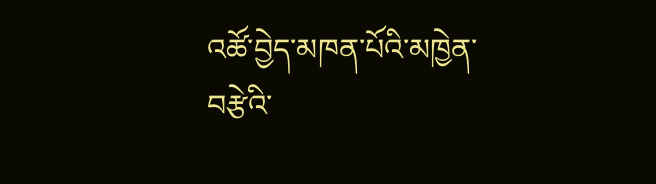འཚོ་བྱེད་མཁན་པོའི་མཁྱེན་བརྩེའི་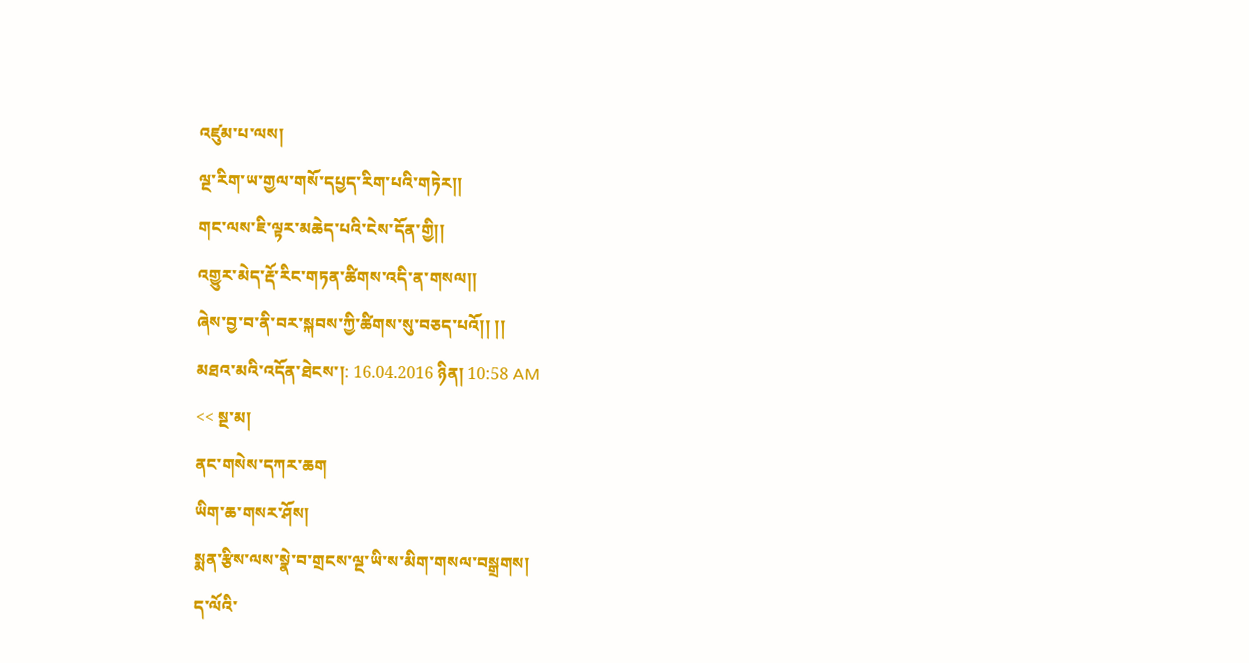འཛུམ་པ་ལས།
ལྔ་རིག་ཡ་གྱལ་གསོ་དཔྱད་རིག་པའི་གཏེར།།
གང་ལས་ཇི་ལྟར་མཆེད་པའི་ངེས་དོན་གྱི།།
འགྱུར་མེད་རྡོ་རིང་གཏན་ཚིགས་འདི་ན་གསལ།།
ཞེས་བྱ་བ་ནི་བར་སྐབས་ཀྱི་ཚིགས་སུ་བཅད་པའོ།། །།
མཐའ་མའི་འདོན་ཐེངས་།: 16.04.2016 ཉིན། 10:58 AM
<< སྔ་མ།
ནང་གསེས་དཀར་ཆག
ཡིག་ཆ་གསར་ཤོས།
སྨན་རྩིས་ལས་སྣེ་བ་གྲངས་ལྔ་ཡི་ས་མིག་གསལ་བསྒྲགས།
ད་ལོའི་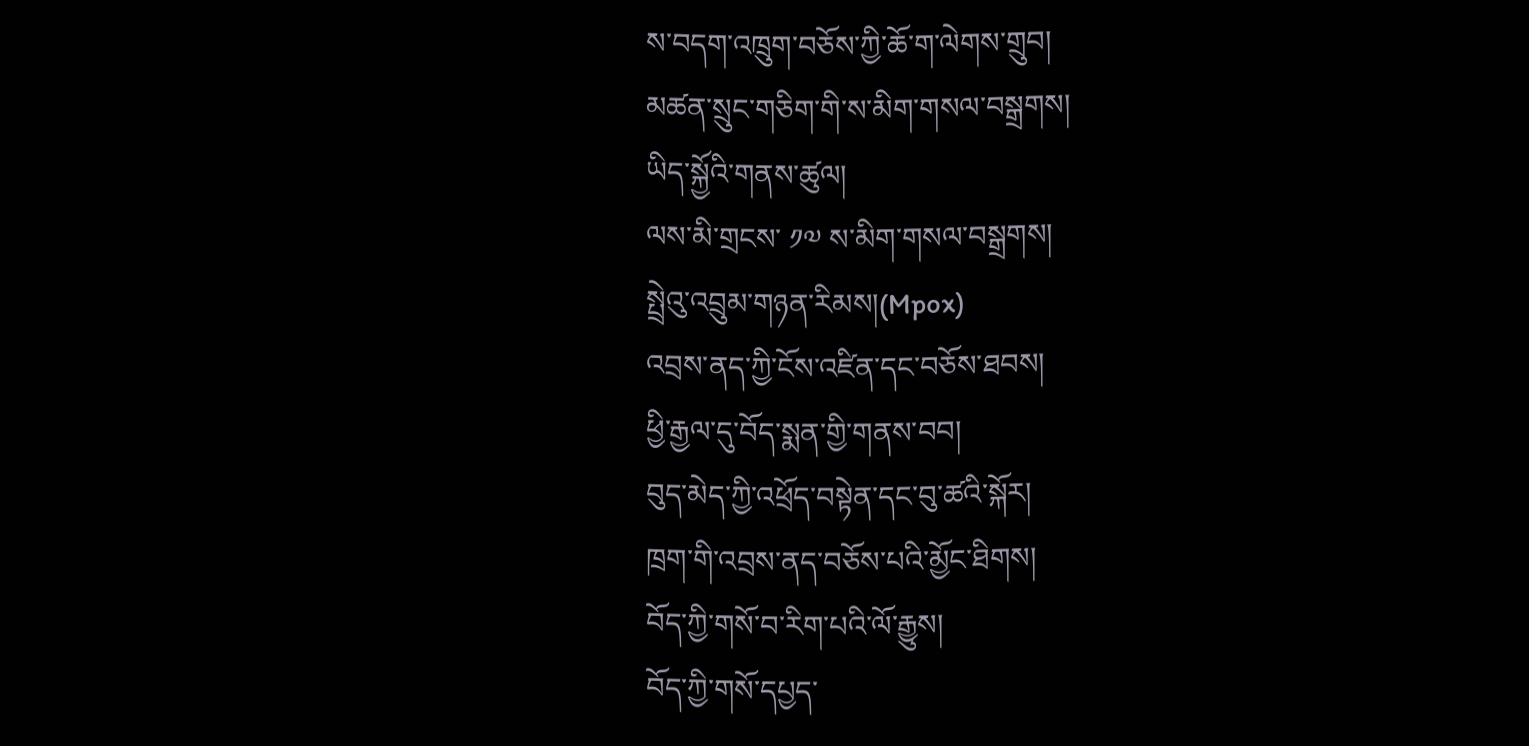ས་བདག་འཁྲུག་བཅོས་ཀྱི་ཆོ་ག་ལེགས་གྲུབ།
མཚན་སྲུང་གཅིག་གི་ས་མིག་གསལ་བསྒྲགས།
ཡིད་སྐྱོའི་གནས་ཚུལ།
ལས་མི་གྲངས་ ༡༧ ས་མིག་གསལ་བསྒྲགས།
སྤྲེའུ་འབྲུམ་གཉན་རིམས།(Mpox)
འབྲས་ནད་ཀྱི་ངོས་འཛིན་དང་བཅོས་ཐབས།
ཕྱི་རྒྱལ་དུ་བོད་སྨན་གྱི་གནས་བབ།
བུད་མེད་ཀྱི་འཕྲོད་བསྟེན་དང་བུ་ཚའི་སྐོར།
ཁྲག་གི་འབྲས་ནད་བཅོས་པའི་མྱོང་ཐིགས།
བོད་ཀྱི་གསོ་བ་རིག་པའི་ལོ་རྒྱུས།
བོད་ཀྱི་གསོ་དཔྱད་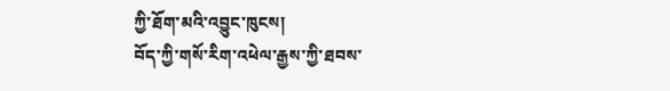ཀྱི་ཐོག་མའི་འབྱུང་ཁུངས།
བོད་ཀྱི་གསོ་རིག་འཕེལ་རྒྱས་ཀྱི་ཐབས་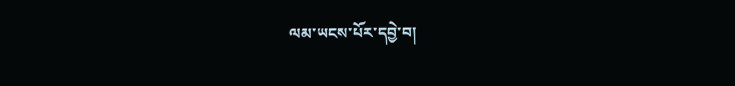ལམ་ཡངས་པོར་དབྱེ་བ།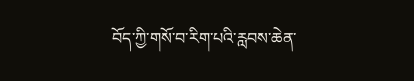བོད་ཀྱི་གསོ་བ་རིག་པའི་རླབས་ཆེན་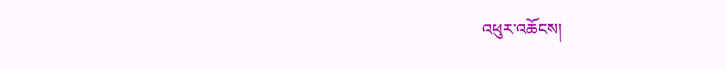འཕུར་འཆོངས།